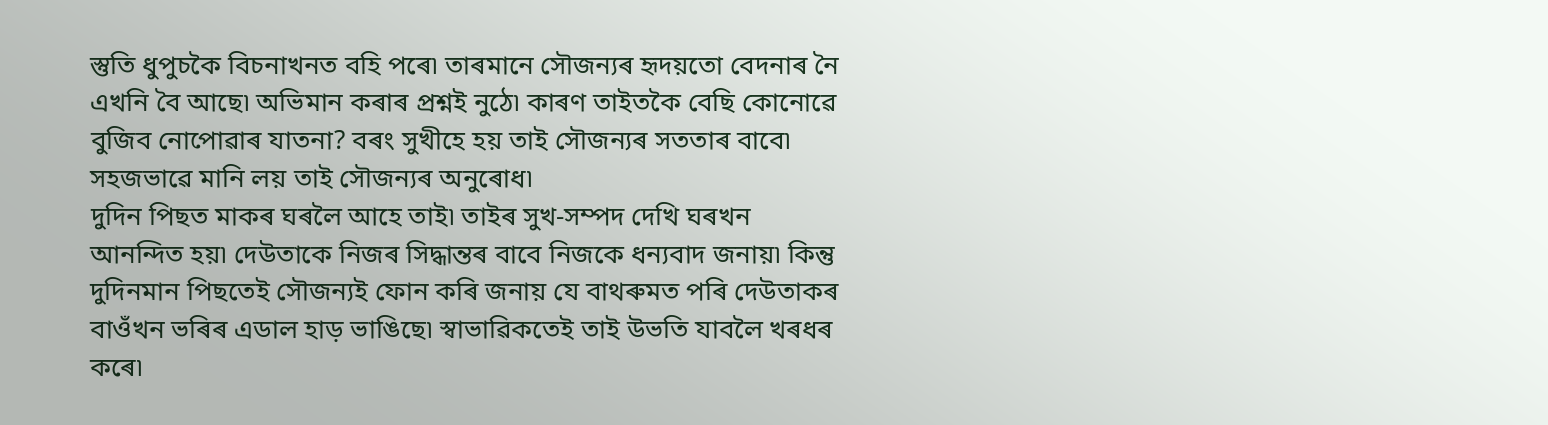স্তুতি ধুপুচকৈ বিচনাখনত বহি পৰে৷ তাৰমানে সৌজন্যৰ হৃদয়তো বেদনাৰ নৈ এখনি বৈ আছে৷ অভিমান কৰাৰ প্ৰশ্নই নুঠে৷ কাৰণ তাইতকৈ বেছি কোনোৱে বুজিব নোপোৱাৰ যাতনা? বৰং সুখীহে হয় তাই সৌজন্যৰ সততাৰ বাবে৷ সহজভাৱে মানি লয় তাই সৌজন্যৰ অনুৰোধ৷
দুদিন পিছত মাকৰ ঘৰলৈ আহে তাই৷ তাইৰ সুখ-সম্পদ দেখি ঘৰখন আনন্দিত হয়৷ দেউতাকে নিজৰ সিদ্ধান্তৰ বাবে নিজকে ধন্যবাদ জনায়৷ কিন্তু দুদিনমান পিছতেই সৌজন্যই ফোন কৰি জনায় যে বাথৰুমত পৰি দেউতাকৰ বাওঁখন ভৰিৰ এডাল হাড় ভাঙিছে৷ স্বাভাৱিকতেই তাই উভতি যাবলৈ খৰধৰ কৰে৷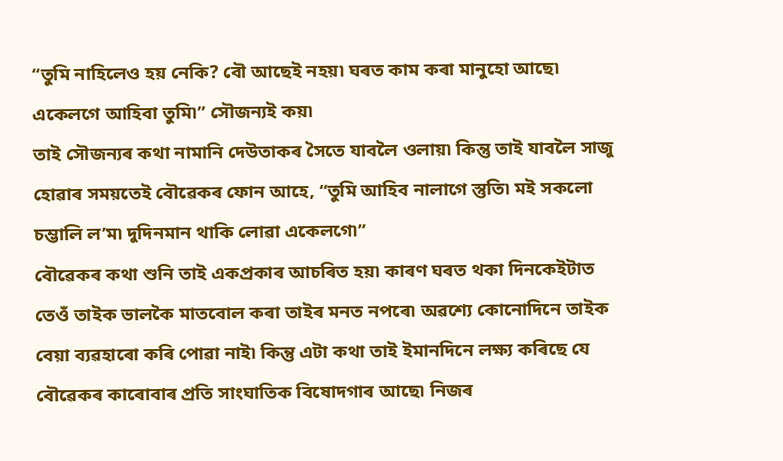‘‘তুমি নাহিলেও হয় নেকি? বৌ আছেই নহয়৷ ঘৰত কাম কৰা মানুহো আছে৷ একেলগে আহিবা তুমি৷’’ সৌজন্যই কয়৷
তাই সৌজন্যৰ কথা নামানি দেউতাকৰ সৈতে যাবলৈ ওলায়৷ কিন্তু তাই যাবলৈ সাজু হোৱাৰ সময়তেই বৌৱেকৰ ফোন আহে, ‘‘তুমি আহিব নালাগে স্তুতি৷ মই সকলো চম্ভালি ল’ম৷ দুদিনমান থাকি লোৱা একেলগে৷’’
বৌৱেকৰ কথা শুনি তাই একপ্ৰকাৰ আচৰিত হয়৷ কাৰণ ঘৰত থকা দিনকেইটাত তেওঁ তাইক ভালকৈ মাতবোল কৰা তাইৰ মনত নপৰে৷ অৱশ্যে কোনোদিনে তাইক বেয়া ব্যৱহাৰো কৰি পোৱা নাই৷ কিন্তু এটা কথা তাই ইমানদিনে লক্ষ্য কৰিছে যে বৌৱেকৰ কাৰোবাৰ প্ৰতি সাংঘাতিক বিষোদগাৰ আছে৷ নিজৰ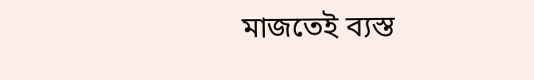মাজতেই ব্যস্ত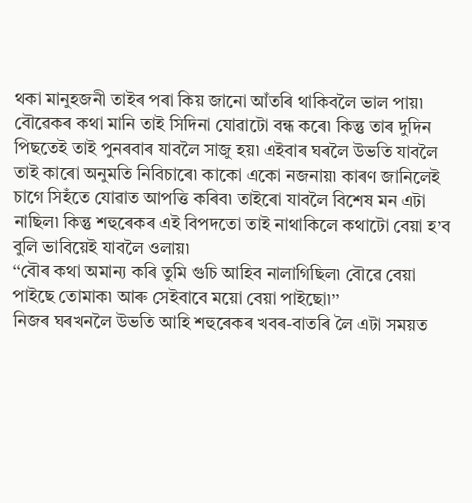থকা মানুহজনী তাইৰ পৰা কিয় জানো আঁতৰি থাকিবলৈ ভাল পায়৷ বৌৱেকৰ কথা মানি তাই সিদিনা যোৱাটো বন্ধ কৰে৷ কিন্তু তাৰ দুদিন পিছতেই তাই পুনৰবাৰ যাবলৈ সাজু হয়৷ এইবাৰ ঘৰলৈ উভতি যাবলৈ তাই কাৰো অনুমতি নিবিচাৰে৷ কাকো একো নজনায়৷ কাৰণ জানিলেই চাগে সিহঁতে যোৱাত আপত্তি কৰিব৷ তাইৰো যাবলৈ বিশেষ মন এটা নাছিল৷ কিন্তু শহুৰেকৰ এই বিপদতো তাই নাথাকিলে কথাটো বেয়া হ’ব বুলি ভাবিয়েই যাবলৈ ওলায়৷
‘‘বৌৰ কথা অমান্য কৰি তুমি গুচি আহিব নালাগিছিল৷ বৌৱে বেয়া পাইছে তোমাক৷ আৰু সেইবাবে ময়ো বেয়া পাইছো৷’’
নিজৰ ঘৰখনলৈ উভতি আহি শহুৰেকৰ খবৰ-বাতৰি লৈ এটা সময়ত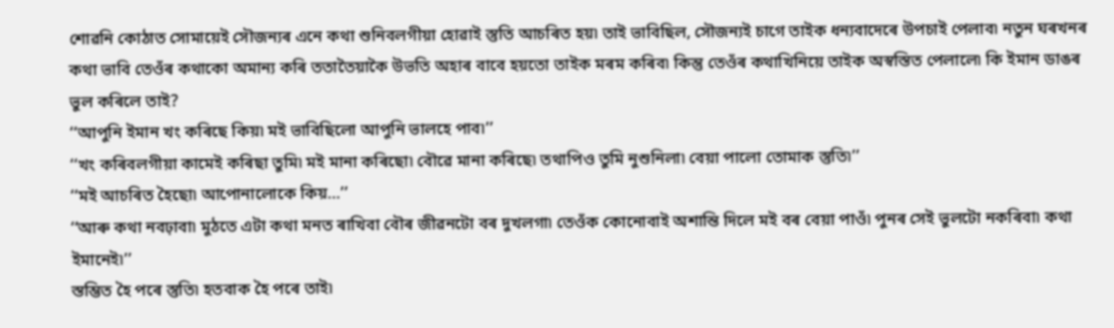শোৱনি কোঠাত সোমায়েই সৌজন্যৰ এনে কথা শুনিবলগীয়া হোৱাই স্তুতি আচৰিত হয়৷ তাই ভাবিছিল, সৌজন্যই চাগে তাইক ধন্যবাদেৰে উপচাই পেলাব৷ নতুন ঘৰখনৰ কথা ভাবি তেওঁৰ কথাকো অমান্য কৰি ততাতৈয়াকৈ উভতি অহাৰ বাবে হয়তো তাইক মৰম কৰিব৷ কিন্তু তেওঁৰ কথাখিনিয়ে তাইক অস্বস্তিত পেলালে৷ কি ইমান ডাঙৰ ভুল কৰিলে তাই?
‘‘আপুনি ইমান খং কৰিছে কিয়৷ মই ভাবিছিলো আপুনি ভালহে পাব৷’’
‘‘খং কৰিবলগীয়া কামেই কৰিছা তুমি৷ মই মানা কৰিছো৷ বৌৱে মানা কৰিছে৷ তথাপিও তুমি নুশুনিলা৷ বেয়া পালো তোমাক স্তুতি৷’’
‘‘মই আচৰিত হৈছো৷ আপোনালোকে কিয়…’’
‘‘আৰু কথা নবঢ়াবা৷ মুঠতে এটা কথা মনত ৰাখিবা বৌৰ জীৱনটো বৰ দুখলগা৷ তেওঁক কোনোবাই অশান্তি দিলে মই বৰ বেয়া পাওঁ৷ পুনৰ সেই ভুলটো নকৰিবা৷ কথা ইমানেই৷’’
স্তম্ভিত হৈ পৰে স্তুতি৷ হতবাক হৈ পৰে তাই৷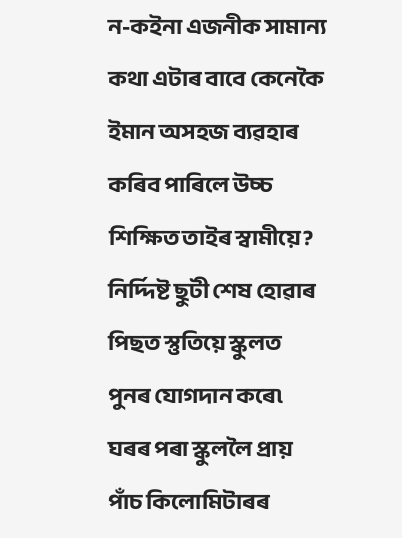ন-কইনা এজনীক সামান্য কথা এটাৰ বাবে কেনেকৈ ইমান অসহজ ব্যৱহাৰ কৰিব পাৰিলে উচ্চ শিক্ষিত তাইৰ স্বামীয়ে?
নিৰ্দ্দিষ্ট ছুটী শেষ হোৱাৰ পিছত স্তুতিয়ে স্কুলত পুনৰ যোগদান কৰে৷ ঘৰৰ পৰা স্কুললৈ প্ৰায় পাঁচ কিলোমিটাৰৰ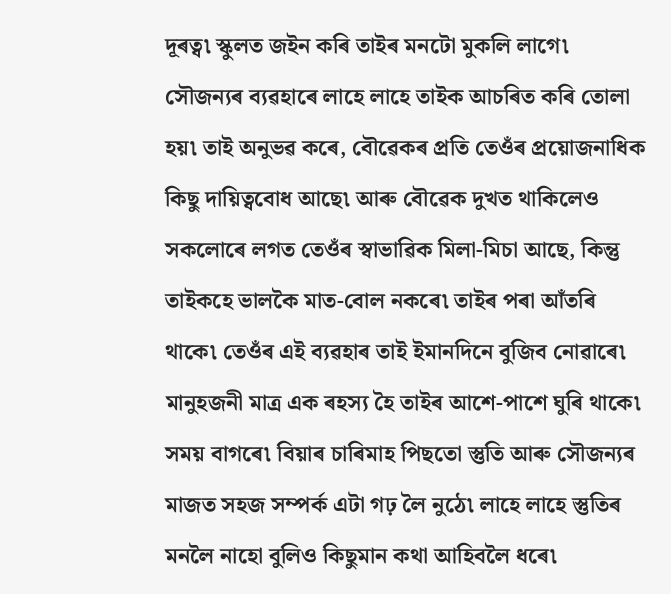দূৰত্ব৷ স্কুলত জইন কৰি তাইৰ মনটো মুকলি লাগে৷ সৌজন্যৰ ব্যৱহাৰে লাহে লাহে তাইক আচৰিত কৰি তোলা হয়৷ তাই অনুভৱ কৰে, বৌৱেকৰ প্ৰতি তেওঁৰ প্ৰয়োজনাধিক কিছু দায়িত্ববোধ আছে৷ আৰু বৌৱেক দুখত থাকিলেও সকলোৰে লগত তেওঁৰ স্বাভাৱিক মিলা-মিচা আছে, কিন্তু তাইকহে ভালকৈ মাত-বোল নকৰে৷ তাইৰ পৰা আঁতৰি থাকে৷ তেওঁৰ এই ব্যৱহাৰ তাই ইমানদিনে বুজিব নোৱাৰে৷ মানুহজনী মাত্ৰ এক ৰহস্য হৈ তাইৰ আশে-পাশে ঘুৰি থাকে৷
সময় বাগৰে৷ বিয়াৰ চাৰিমাহ পিছতো স্তুতি আৰু সৌজন্যৰ মাজত সহজ সম্পৰ্ক এটা গঢ় লৈ নুঠে৷ লাহে লাহে স্তুতিৰ মনলৈ নাহো বুলিও কিছুমান কথা আহিবলৈ ধৰে৷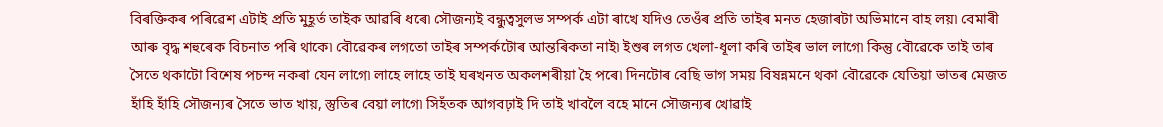বিৰক্তিকৰ পৰিৱেশ এটাই প্ৰতি মুহূৰ্ত তাইক আৱৰি ধৰে৷ সৌজন্যই বন্ধুত্বসুলভ সম্পৰ্ক এটা ৰাখে যদিও তেওঁৰ প্ৰতি তাইৰ মনত হেজাৰটা অভিমানে বাহ লয়৷ বেমাৰী আৰু বৃদ্ধ শহুৰেক বিচনাত পৰি থাকে৷ বৌৱেকৰ লগতো তাইৰ সম্পৰ্কটোৰ আন্তৰিকতা নাই৷ ইশুৰ লগত খেলা-ধূলা কৰি তাইৰ ভাল লাগে৷ কিন্তু বৌৱেকে তাই তাৰ সৈতে থকাটো বিশেষ পচন্দ নকৰা যেন লাগে৷ লাহে লাহে তাই ঘৰখনত অকলশৰীয়া হৈ পৰে৷ দিনটোৰ বেছি ভাগ সময় বিষন্নমনে থকা বৌৱেকে যেতিয়া ভাতৰ মেজত হাঁহি হাঁহি সৌজন্যৰ সৈতে ভাত খায়, স্তুতিৰ বেয়া লাগে৷ সিহঁতক আগবঢ়াই দি তাই খাবলৈ বহে মানে সৌজন্যৰ খোৱাই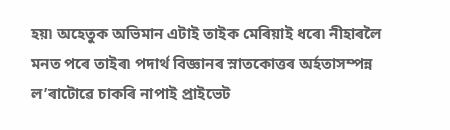হয়৷ অহেতুক অভিমান এটাই তাইক মেৰিয়াই ধৰে৷ নীহাৰলৈ মনত পৰে তাইৰ৷ পদাৰ্থ বিজ্ঞানৰ স্নাতকোত্তৰ অৰ্হতাসম্পন্ন ল’ৰাটোৱে চাকৰি নাপাই প্ৰাইভেট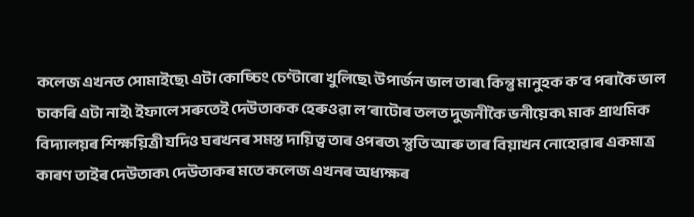কলেজ এখনত সোমাইছে৷ এটা কোচ্চিং চেণ্টাৰো খুলিছে৷ উপাৰ্জন ভাল তাৰ৷ কিন্তু মানুহক ক’ব পৰাকৈ ভাল চাকৰি এটা নাই৷ ইফালে সৰুতেই দেউতাকক হেৰুওৱা ল’ৰাটোৰ তলত দুজনীকৈ ভনীয়েক৷ মাক প্ৰাথমিক বিদ্যালয়ৰ শিক্ষয়িত্ৰী যদিও ঘৰখনৰ সমস্ত দায়িত্ব তাৰ ওপৰত৷ স্তুতি আৰু তাৰ বিয়াখন নোহোৱাৰ একমাত্ৰ কাৰণ তাইৰ দেউতাক৷ দেউতাকৰ মতে কলেজ এখনৰ অধ্যক্ষৰ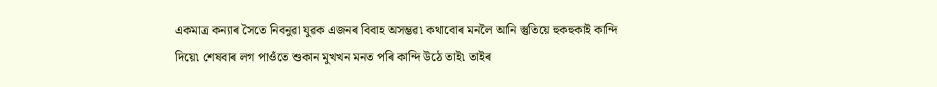একমাত্ৰ কন্যাৰ সৈতে নিবনুৱা যুৱক এজনৰ বিবাহ অসম্ভৱ৷ কথাবোৰ মনলৈ আনি স্তুতিয়ে হুকহুকাই কান্দি দিয়ে৷ শেষবাৰ লগ পাওঁতে শুকান মুখখন মনত পৰি কান্দি উঠে তাই৷ তাইৰ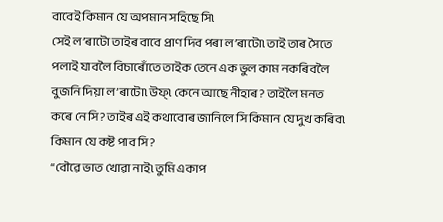বাবেই কিমান যে অপমান সহিছে সি৷
সেই ল’ৰাটো তাইৰ বাবে প্ৰাণ দিব পৰা ল’ৰাটো৷ তাই তাৰ সৈতে পলাই যাবলৈ বিচাৰোঁতে তাইক তেনে এক ভুল কাম নকৰিবলৈ বুজনি দিয়া ল’ৰাটো৷ উফ্৷ কেনে আছে নীহাৰ? তাইলৈ মনত কৰে নে সি? তাইৰ এই কথাবোৰ জানিলে সি কিমান যে দুখ কৰিব৷ কিমান যে কষ্ট পাব সি?
‘‘বৌৱে ভাত খোৱা নাই৷ তুমি একাপ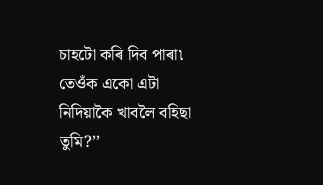চাহটো কৰি দিব পাৰা৷ তেওঁক একো এটা নিদিয়াকৈ খাবলৈ বহিছা তুমি?’’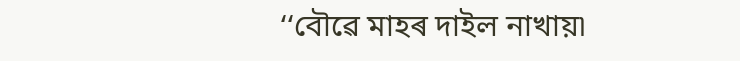‘‘বৌৱে মাহৰ দাইল নাখায়৷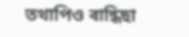তথাপিও ৰান্ধিছা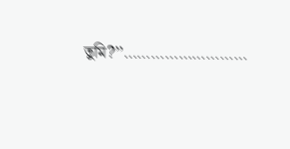তুমি?’’………………………